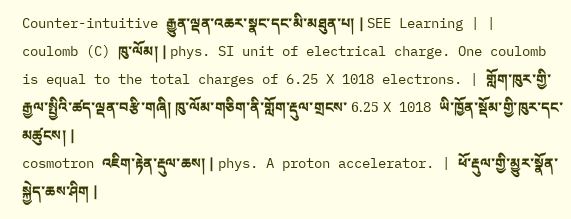Counter-intuitive རྒྱུན་ལྡན་འཆར་སྣང་དང་མི་མཐུན་པ། | SEE Learning | |
coulomb (C) ཁུ་ལོམ། | phys. SI unit of electrical charge. One coulomb is equal to the total charges of 6.25 X 1018 electrons. | གློག་ཁུར་གྱི་རྒྱལ་སྤྱིའི་ཚད་ལྡན་བརྩི་གཞི། ཁུ་ལོམ་གཅིག་ནི་གློག་རྡུལ་གྲངས་ 6.25 X 1018 ཡི་ཁྱོན་སྡོམ་གྱི་ཁུར་དང་མཚུངས། |
cosmotron འཇིག་རྟེན་རྡུལ་ཆས། | phys. A proton accelerator. | ཕོ་རྡུལ་གྱི་མྱུར་སྣོན་སྐྱེད་ཆས་ཤིག |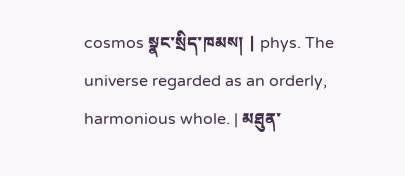cosmos སྣང་སྲིད་ཁམས། | phys. The universe regarded as an orderly, harmonious whole. | མཐུན་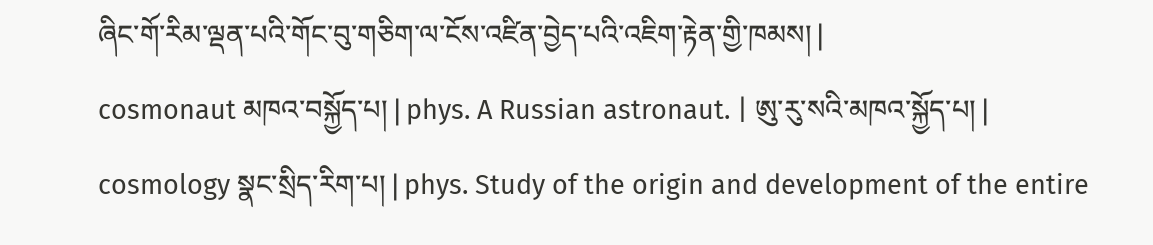ཞིང་གོ་རིམ་ལྡན་པའི་གོང་བུ་གཅིག་ལ་ངོས་འཛིན་བྱེད་པའི་འཇིག་རྟེན་གྱི་ཁམས། |
cosmonaut མཁའ་བསྐྱོད་པ། | phys. A Russian astronaut. | ཨུ་རུ་སའི་མཁའ་སྐྱོད་པ། |
cosmology སྣང་སྲིད་རིག་པ། | phys. Study of the origin and development of the entire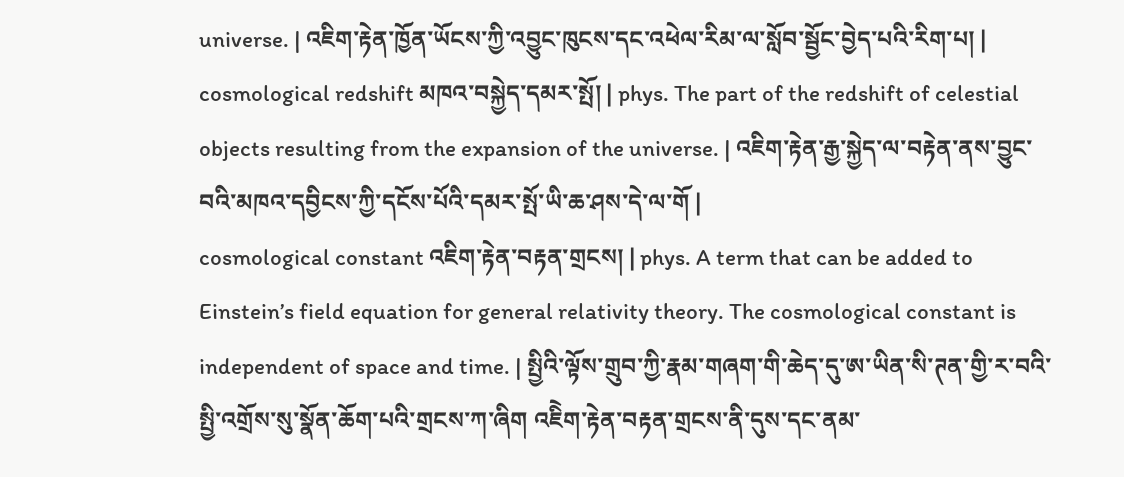universe. | འཇིག་རྟེན་ཁྱོན་ཡོངས་ཀྱི་འབྱུང་ཁུངས་དང་འཕེལ་རིམ་ལ་སློབ་སྦྱོང་བྱེད་པའི་རིག་པ། |
cosmological redshift མཁའ་བསྐྱེད་དམར་སྤོ། | phys. The part of the redshift of celestial objects resulting from the expansion of the universe. | འཇིག་རྟེན་རྒྱ་སྐྱེད་ལ་བརྟེན་ནས་བྱུང་བའི་མཁའ་དབྱིངས་ཀྱི་དངོས་པོའི་དམར་སྤོ་ཡི་ཆ་ཤས་དེ་ལ་གོ |
cosmological constant འཇིག་རྟེན་བརྟན་གྲངས། | phys. A term that can be added to Einstein’s field equation for general relativity theory. The cosmological constant is independent of space and time. | སྤྱིའི་ལྟོས་གྲུབ་ཀྱི་རྣམ་གཞག་གི་ཆེད་དུ་ཨ་ཡིན་སི་ཊན་གྱི་ར་བའི་སྤྱི་འགྲོས་སུ་སྣོན་ཆོག་པའི་གྲངས་ཀ་ཞིག འཇིེག་རྟེན་བརྟན་གྲངས་ནི་དུས་དང་ནམ་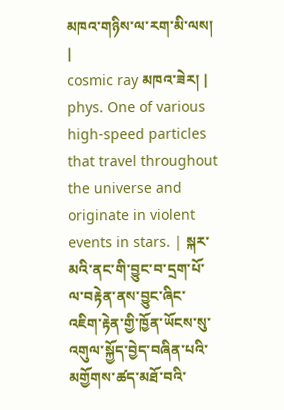མཁའ་གཉིས་ལ་རག་མི་ལས། |
cosmic ray མཁའ་ཟེར། | phys. One of various high-speed particles that travel throughout the universe and originate in violent events in stars. | སྐར་མའི་ནང་གི་བྱུང་བ་དྲག་པོ་ལ་བརྟེན་ནས་བྱུང་ཞིང་འཇིག་རྟེན་གྱི་ཁྱོན་ཡོངས་སུ་འགུལ་སྐྱོད་བྱེད་བཞིན་པའི་མགྱོགས་ཚད་མཐོ་བའི་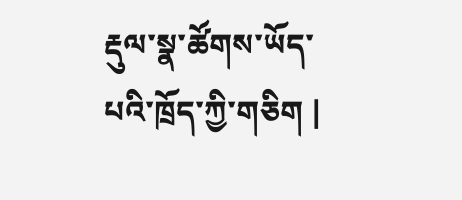རྡུལ་སྣ་ཚོགས་ཡོད་པའི་ཁྲོད་ཀྱི་གཅིག |